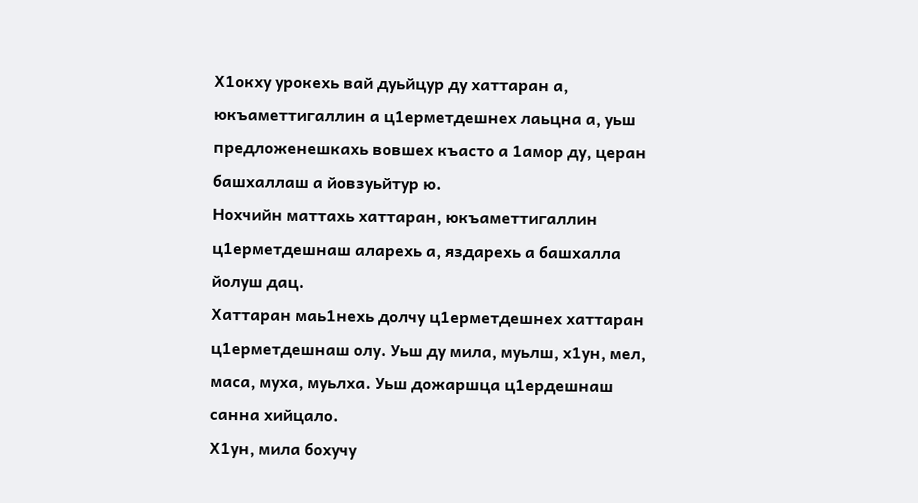Х1окху урокехь вай дуьйцур ду хаттаран а, юкъаметтигаллин а ц1ерметдешнех лаьцна а, уьш предложенешкахь вовшех къасто а 1амор ду, церан башхаллаш а йовзуьйтур ю.
Нохчийн маттахь хаттаран, юкъаметтигаллин ц1ерметдешнаш аларехь а, яздарехь а башхалла йолуш дац.
Хаттаран маь1нехь долчу ц1ерметдешнех хаттаран ц1ерметдешнаш олу. Уьш ду мила, муьлш, х1ун, мел, маса, муха, муьлха. Уьш дожаршца ц1ердешнаш санна хийцало.
Х1ун, мила бохучу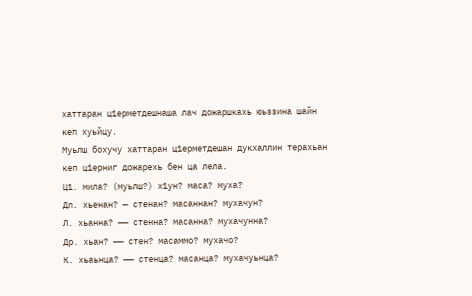хаттаран ц1ерметдешнаша лач дожаршкахь юьззина шайн кеп хуьйцу.
Муьлш бохучу хаттаран ц1ерметдешан дукхаллин терахьан кеп ц1ерниг дожарехь бен ца лела.
Ц1. мила? (муьлш?) х1ун? маса? муха?
Дл. хьенан? — стенан? масаннан? мухачун?
Л. хьанна? —— стенна? масанна? мухачунна?
Др. хьан? —— стен? масаммо? мухачо?
К. хьаьнца? —— стенца? масанца? мухачуьнца?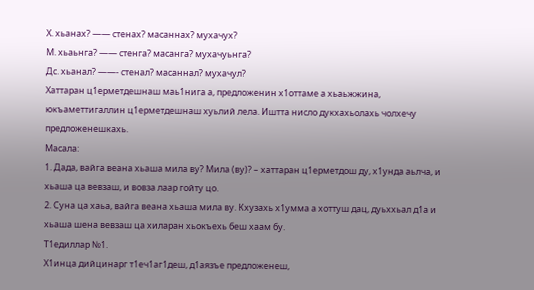Х. хьанах? —— стенах? масаннах? мухачух?
М. хьаьнга? —— стенга? масанга? мухачуьнга?
Дс. хьанал? ——- стенал? масаннал? мухачул?
Хаттаран ц1ерметдешнаш маь1нига а, предложенин х1оттаме а хьаьжжина, юкъаметтигаллин ц1ерметдешнаш хуьлий лела. Иштта нисло дукхахьолахь чолхечу предложенешкахь.
Масала:
1. Дада, вайга веана хьаша мила ву? Мила (ву)? – хаттаран ц1ерметдош ду, х1унда аьлча, и хьаша ца вевзаш, и вовза лаар гойту цо.
2. Суна ца хаьа, вайга веана хьаша мила ву. Кхузахь х1умма а хоттуш дац, дуьххьал д1а и хьаша шена вевзаш ца хиларан хьокъехь беш хаам бу.
Т1едиллар №1.
Х1инца дийцинарг т1еч1аг1деш, д1аязъе предложенеш,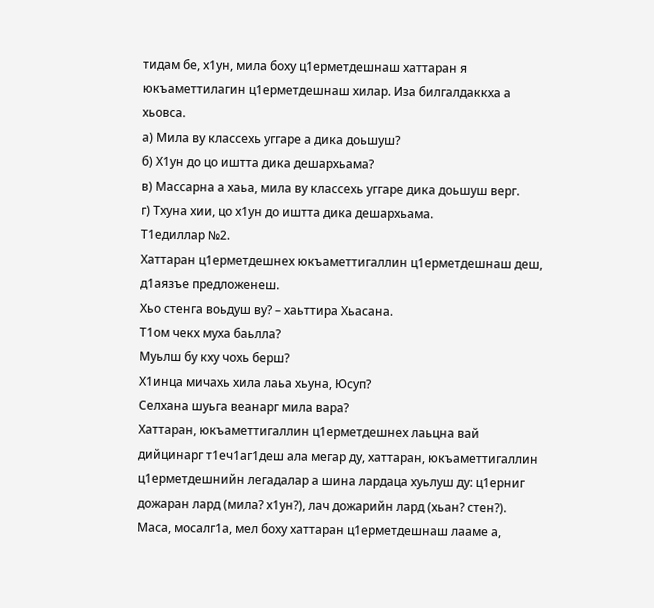тидам бе, х1ун, мила боху ц1ерметдешнаш хаттаран я юкъаметтилагин ц1ерметдешнаш хилар. Иза билгалдаккха а хьовса.
а) Мила ву классехь уггаре а дика доьшуш?
б) Х1ун до цо иштта дика дешархьама?
в) Массарна а хаьа, мила ву классехь уггаре дика доьшуш верг.
г) Тхуна хии, цо х1ун до иштта дика дешархьама.
Т1едиллар №2.
Хаттаран ц1ерметдешнех юкъаметтигаллин ц1ерметдешнаш деш, д1аязъе предложенеш.
Хьо стенга воьдуш ву? – хаьттира Хьасана.
Т1ом чекх муха баьлла?
Муьлш бу кху чохь берш?
Х1инца мичахь хила лаьа хьуна, Юсуп?
Селхана шуьга веанарг мила вара?
Хаттаран, юкъаметтигаллин ц1ерметдешнех лаьцна вай дийцинарг т1еч1аг1деш ала мегар ду, хаттаран, юкъаметтигаллин ц1ерметдешнийн легадалар а шина лардаца хуьлуш ду: ц1ерниг дожаран лард (мила? х1ун?), лач дожарийн лард (хьан? стен?). Маса, мосалг1а, мел боху хаттаран ц1ерметдешнаш лааме а,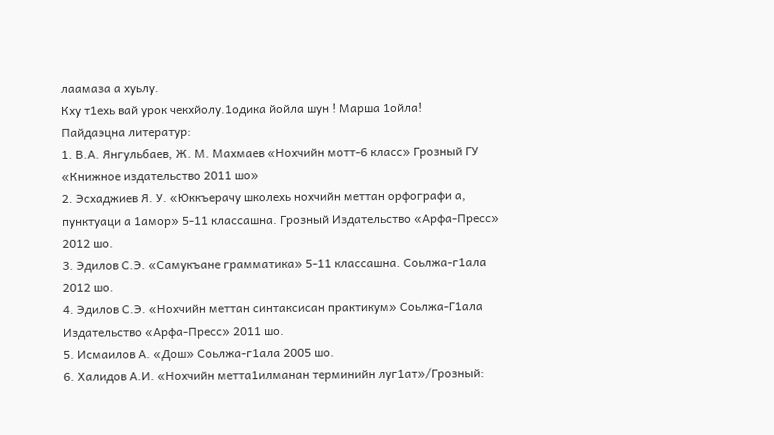лаамаза а хуьлу.
Кху т1ехь вай урок чекхйолу.1одика йойла шун ! Марша 1ойла!
Пайдаэцна литератур:
1. В.А. Янгульбаев, Ж. М. Махмаев «Нохчийн мотт-6 класс» Грозный ГУ «Книжное издательство 2011 шо»
2. Эсхаджиев Я. У. «Юккъерачу школехь нохчийн меттан орфографи а, пунктуаци а 1амор» 5-11 классашна. Грозный Издательство «Арфа-Пресс» 2012 шо.
3. Эдилов С.Э. «Самукъане грамматика» 5-11 классашна. Соьлжа-г1ала 2012 шо.
4. Эдилов С.Э. «Нохчийн меттан синтаксисан практикум» Соьлжа-Г1ала Издательство «Арфа-Пресс» 2011 шо.
5. Исмаилов А. «Дош» Соьлжа-г1ала 2005 шо.
6. Халидов А.И. «Нохчийн метта1илманан терминийн луг1ат»/Грозный: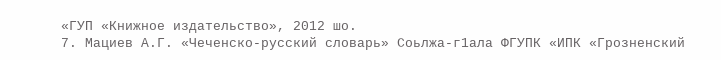«ГУП «Книжное издательство», 2012 шо.
7. Мациев А.Г. «Чеченско-русский словарь» Соьлжа-г1ала ФГУПК «ИПК «Грозненский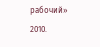рабочий» 2010.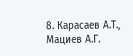8. Карасаев А.Т., Мациев А.Г.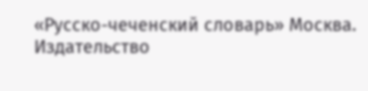«Русско-чеченский словарь» Москва. Издательство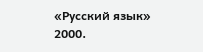«Русский язык» 2000.